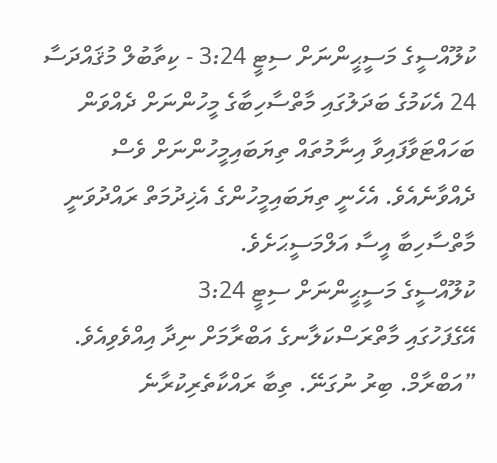ކުލޫއްސީގެ މަސީޙީންނަށް ސިޓީ 3:24 - ކިތާބުލް މުޤައްދަސާ
24 އެކަމުގެ ބަދަލުގައި މާތްސާހިބާގެ މީހުންނަށް ދެއްވަން ބަހައްޓަވާފައިވާ އިނާމުތައް ތިޔަބައިމީހުންނަށް ވެސް ދެއްވާނެއެވެ. އެހެނީ ތިޔަބައިމީހުންގެ އެޚިދުމަތް ރައްދުވަނީ މާތްސާހިބާ އީސާ އަލްމަސީޙަށެވެ.
ކުލޫއްސީގެ މަސީޙީންނަށް ސިޓީ 3:24
އޭގެފަހުގައި މާތްރަސްކަލާނގެ އަބްރާމަށް ނިދާ އިއްވެވިއެވެ. ”އަބްރާމް. ބިރު ނުގަނޭ. ތިބާ ރައްކާތެރިކުރާނެ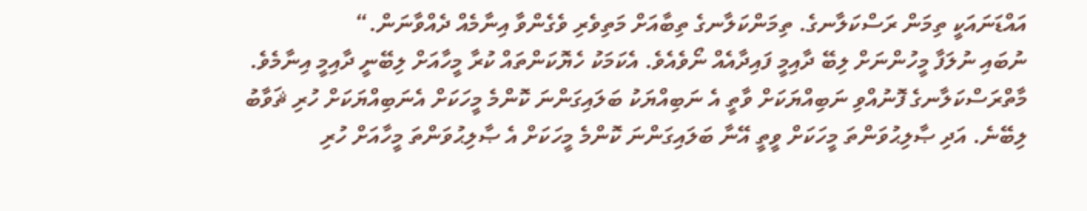އައްޑަނައަކީ ތިމަން ރަސްކަލާނގެ. ތިމަންކަލާނގެ ތިބާއަށް މަތިވެރި ވެގެންވާ އިނާމެއް ދެއްވާނަން.“
ނުބައި ނުލަފާ މީހުންނަށް ލިބޭ ދާއިމީ ފައިދާއެއް ނޯވެއެވެ. އެކަމަކު ހެޔޮކަންތައް ކުރާ މީހާއަށް ލިބޭނީ ދާއިމީ އިނާމެވެ.
މާތްރަސްކަލާނގެ ފޮނުއްވި ނަބިއްޔަކަށް ވާތީ އެ ނަބިއްޔަކު ބަލައިގަންނަ ކޮންމެ މީހަކަށް އެނަބިއްޔަކަށް ހުރި ޘަވާބު ލިބޭނެ. އަދި ޞާލިޙުވަންތަ މީހަކަށް ވީތީ އޭނާ ބަލައިގަންނަ ކޮންމެ މީހަކަށް އެ ޞާލިޙުވަންތަ މީހާއަށް ހުރި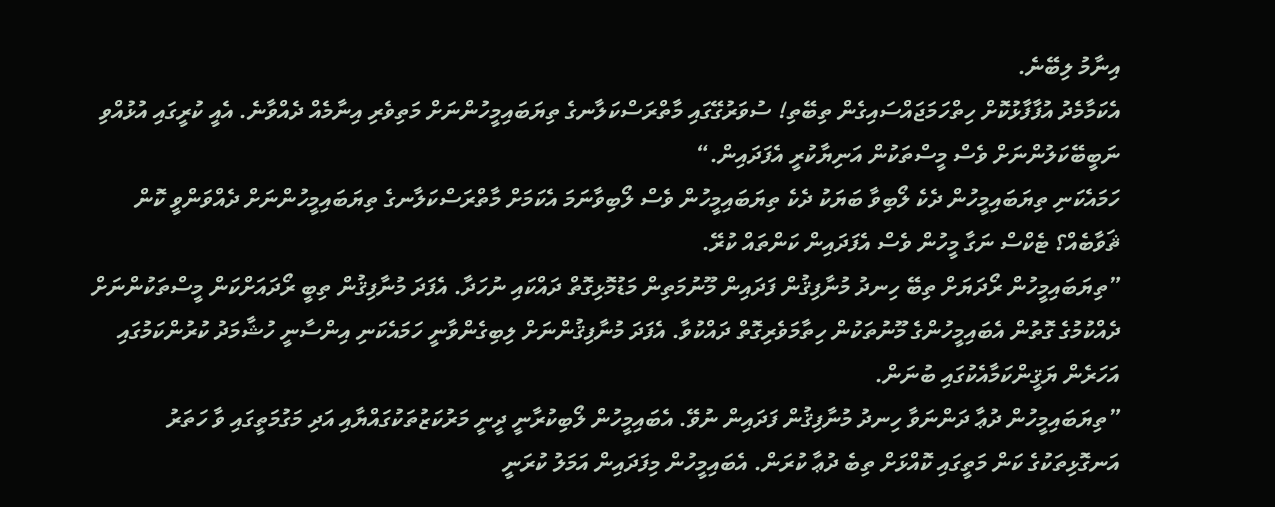އިނާމު ލިބޭނެ.
އެކަމާމެދު އުފާފާޅުކޮށް ހިތްހަމަޖައްސައިގެން ތިބޭތި! ސުވަރުގޭގައި މާތްރަސްކަލާނގެ ތިޔަބައިމީހުންނަށް މަތިވެރި އިނާމެއް ދެއްވާނެ. އެއީ ކުރީގައި އުޅުއްވި ނަބީބޭކަލުންނަށް ވެސް މީސްތަކުން އަނިޔާކުރީ އެފަދައިން.“
ހަމައެކަނި ތިޔަބައިމީހުން ދެކެ ލޯބިވާ ބަޔަކު ދެކެ ތިޔަބައިމީހުން ވެސް ލޯބިވާނަމަ އެކަމަށް މާތްރަސްކަލާނގެ ތިޔަބައިމީހުންނަށް ދެއްވަންވީ ކޮން ޘަވާބެއް؟ ޓެކްސް ނަގާ މީހުން ވެސް އެފަދައިން ކަންތައް ކުރޭ.
”ތިޔަބައިމީހުން ރޯދަޔަށް ތިބޭ ހިނދު މުނާފިޤުން ފަދައިން މޫނުމަތިން މަޑުމޮޅިގޮތް ދައްކައި ނުހަދާ. އެފަދަ މުނާފިޤުން ތިބީ ރޯދައަށްކަން މީސްތަކުންނަށް ދެއްކުމުގެ ގޮތުން އެބައިމީހުންގެ މޫނުތަކުން ހިތާމަވެރިގޮތް ދައްކުވާ. އެފަދަ މުނާފިޤުންނަށް ލިބިގެންވާނީ ހަމައެކަނި އިންސާނީ ހުޝާމަދު ކުރުންކަމުގައި އަހަރެން ޔަޤީންކަމާއެކުގައި ބުނަން.
”ތިޔަބައިމީހުން ދުޢާ ދަންނަވާ ހިނދު މުނާފިޤުން ފަދައިން ނުވޭ. އެބައިމީހުން ލޯބިކުރާނީ ދީނީ މަރުކަޒުތަކުގައްޔާއި އަދި މަގުމަތީގައި ވާ ހަތަރު އަނގޮޅިތަކުގެ ކަން މަތީގައި ކޮއްޅަށް ތިބެ ދުޢާ ކުރަން. އެބައިމީހުން މިފަދައިން އަމަލު ކުރަނީ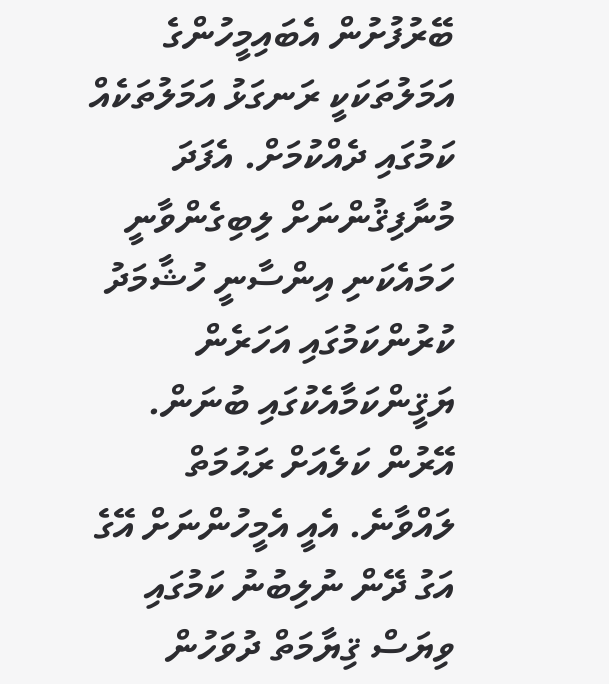ބޭރުފުށުން އެބައިމީހުންގެ އަމަލުތަކަކީ ރަނގަޅު އަމަލުތަކެއް ކަމުގައި ދެއްކުމަށް. އެފަދަ މުނާފިޤުންނަށް ލިބިގެންވާނީ ހަމައެކަނި އިންސާނީ ހުޝާމަދު ކުރުންކަމުގައި އަހަރެން ޔަޤީންކަމާއެކުގައި ބުނަން.
އޭރުން ކަލެއަށް ރަޙުމަތް ލައްވާނެ. އެއީ އެމީހުންނަށް އޭގެ އަގު ދޭން ނުލިބުނު ކަމުގައި ވިޔަސް ޤިޔާމަތް ދުވަހުން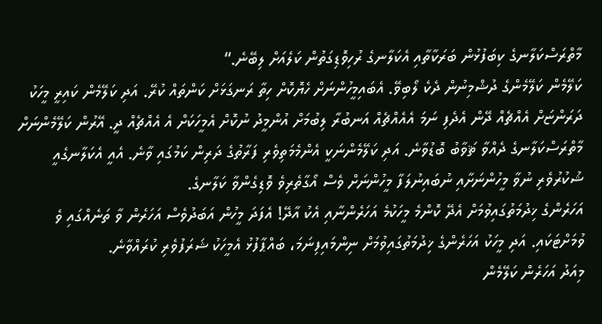މާތްރަސްކަލާނގެ ކިބަފުޅުން ބަރަކާތާއި އެކަލާނގެ ރުހިވޮޑިގަތުން ކަލެއަށް ލިބޭނެ.“
ކަލޭމެން ކަލޭމެންގެ ދުޝްމިނުން ދެކެ ލޯބިވޭ. އެބައިމީހުންނަށް ހެޔޮކޮށް ހިތާ ރަނގަޅަށް ކަންތައް ކުރޭ. އަދި ކަލޭމެން ކައިރީ މީހަކު ދަރަންޏަށް އެއްޗެއް ދޭން އެދެފި ނަމަ އެއެއްޗެއް އަނބުރާ ލިބުމަށް އުންމީދު ނުކޮށް އެމީހަކަށް އެ އެއްޗެއް ދީ. އޭރުން ކަލޭމެންނަށް މާތްރަސްކަލާނގެ ދެއްވާ ޘަވާބު ބޮޑުވާނެ. އަދި ކަލޭމެންނަކީ އެންމެމަތިވެރި ފަރާތުގެ ދަރިން ކަމުގައި ވާނެ. އެއީ އެކަލާނގެއީ ޝުކުރުވެރި ނުވާ މީހުންނަށާއި ނުބައިނުލަފާ މީހުންނަށް ވެސް އޯގާތެރިވެ ވޮޑިގެންވާ ކަލާނގެ.
އަހަރެންގެ ޚިދުމަތުގައިވުމަށް އެދޭ ކޮންމެ މީހަކުމެ އަހަރެންނާއި އެކު އާދޭ! އެފަދަ މީހުން އަބަދުވެސް އަހަރެން ވާ ތަނެއްގައި ވެ ވުމަށްޓަކައި. އަދި މީހަކު އަހަރެންގެ ޚިދުމަތުގައިވުމަށް ނިންމައިފިނަމަ، ބައްޕާފުޅު އެމީހަކު ޝަރަފުވެރި ކުރައްވާނެ.
މިއަދު އަހަރެން ކަލޭމެން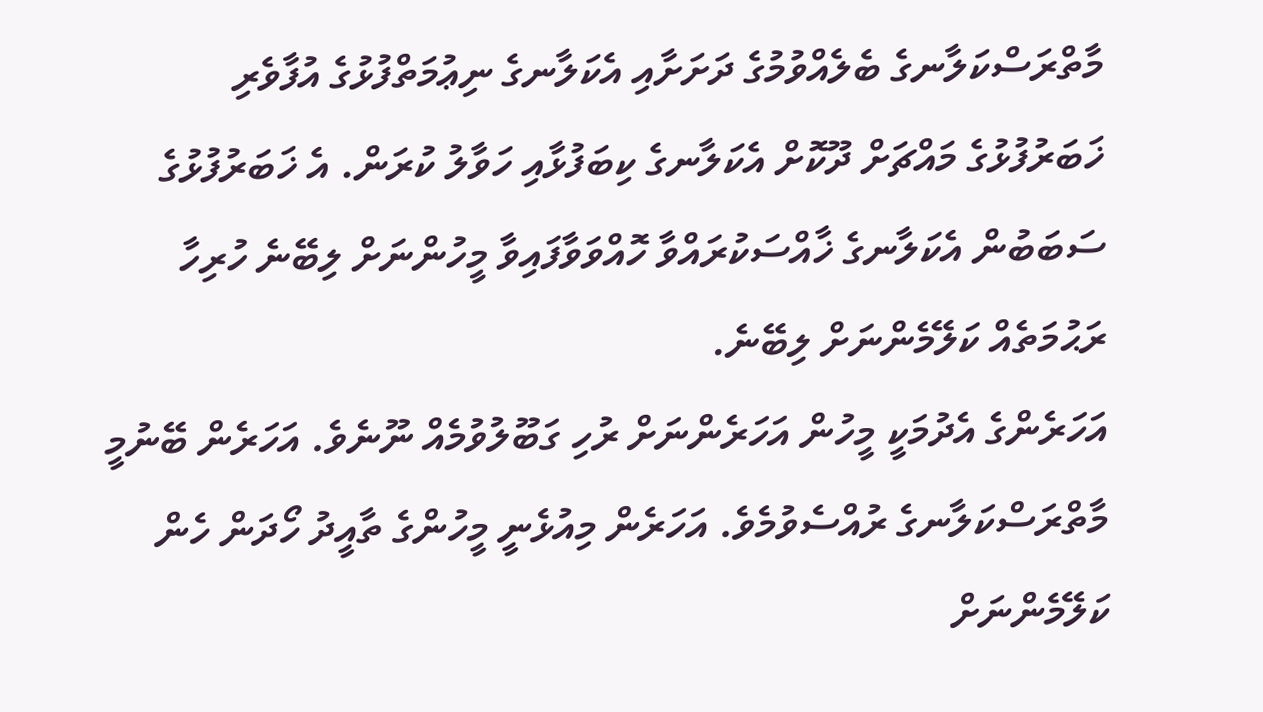މާތްރަސްކަލާނގެ ބެލެއްވުމުގެ ދަށަށާއި އެކަލާނގެ ނިޢުމަތްފުޅުގެ އުފާވެރި ޚަބަރުފުޅުގެ މައްޗަށް ދޫކޮށް އެކަލާނގެ ކިބަފުޅާއި ހަވާލު ކުރަން. އެ ޚަބަރުފުޅުގެ ސަބަބުން އެކަލާނގެ ޚާއްސަކުރައްވާ ހޮއްވަވާފައިވާ މީހުންނަށް ލިބޭނެ ހުރިހާ ރަޙުމަތެއް ކަލޭމެންނަށް ލިބޭނެ.
އަހަރެންގެ އެދުމަކީ މީހުން އަހަރެންނަށް ރުހި ގަބޫލުވުމެއް ނޫނެވެ. އަހަރެން ބޭނުމީ މާތްރަސްކަލާނގެ ރުއްސެވުމެވެ. އަހަރެން މިއުޅެނީ މީހުންގެ ތާއީދު ހޯދަން ހެން ކަލޭމެންނަށް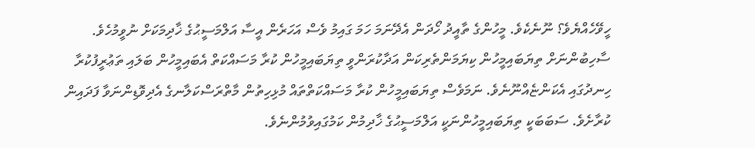ހީވޭހެއްޔެވެ؟ ނޫނެކެވެ. މީހުންގެ ތާއީދު ހޯދަން އެދޭނަމަ ހަމަ ގައިމު ވެސް އަހަރެން އީސާ އަލްމަސީޙުގެ ޚާދިމަކަށް ނުވީމުހެވެ.
ސާހިބުންނަށް ތިޔަބައިމީހުން ކިޔަމަންތެރިކަން އަދާކުރަންވީ ތިޔަބައިމީހުން ކުރާ މަސައްކަތް އެބައިމީހުން ބަލައި ތަޢުރީފުކުރާ ހިނދުގައި އެކަންޏެއްނޫނެވެ. ނަމަވެސް ތިޔަބައިމީހުން ކުރާ މަސައްކަތްތައް މުޅިހިތުން މާތްރަސްކަލާނގެ އެދިވޮޑިންނަވާ ފަދައިން ކުރާށެވެ. ސަބަބަކީ ތިޔަބައިމީހުންނަކީ އަލްމަސީޙުގެ ޚާދިމުން ކަމުގައިވުމުންނެވެ.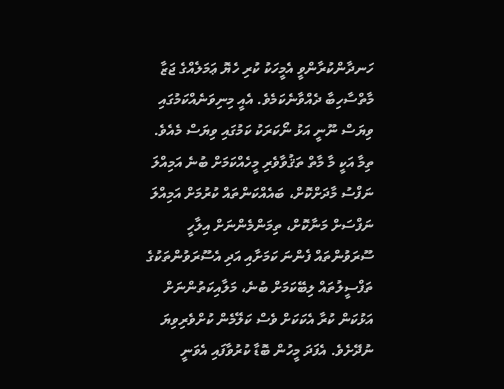ހަނދާންކުރާންވީ އެމީހަކު ކުރި ހެޔޮ ޢަމަލެއްގެ ޖަޒާ މާތްސާހިބާ ދެއްވާނެކަމެވެ. އެއީ މިނިވަނެއްކަމުގައި ވިޔަސް ނޫނީ އަޅު ނޯކަރަކު ކަމުގައި ވިޔަސް މެއެވެ.
ތިމާ އަކީ މާ މާތް ތަޤުވާވެރި މީހެއްކަމަށް ބުނެ އަމިއްލަ ނަފްސު މާދަށްކޮށް، ބައެއްކަންތައް ކުރުމަށް އަމިއްލަ ނަފްސަށް މަނާކޮށް، ތިމަންމެންނަށް އިލާހީ ސޫރަވުންތައް ފެންނަ ކަމަށާއި އަދި އެސޫރަވުންތަކުގެ ތަފްސީލުތައް ލިބޭކަމަށް ބުނެ، މަލާއިކަތުންނަށް އަޅުކަން ކުރާ އެކަކަށް ވެސް ކަލޭމެން ކުށްވެރިވިޔަ ނުދޭށެވެ. އެފަދަ މީހުން ބޮޑާ ކުރުވާފައި އެވަނީ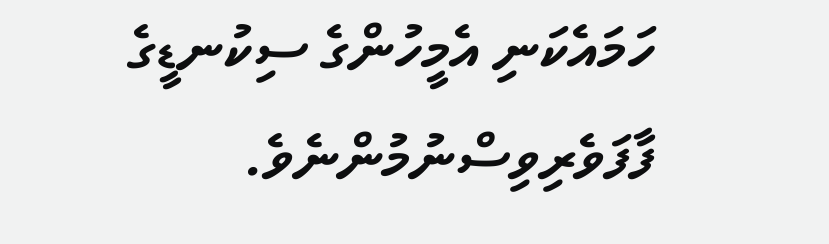ހަމައެކަނި އެމީހުންގެ ސިކުނޑީގެ ފާފަވެރިވިސްނުމުންނެވެ.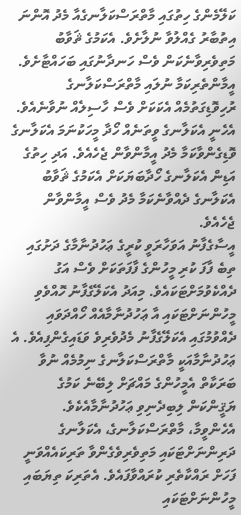ކަލޭމެންގެ ހިތުގައި މާތްރަސްކަލާނގެއާ މެދު އޮންނަ އިތުބާރު ގެއްލުވާ ނުލާށެވެ. އެކަމުގެ ޘަވާބު މަތިވެރިވާނެކަން ވެސް ހަނދާނުގައި ބަހައްޓާށެވެ.
އީމާންތެރިކަމާ ނުލައި މާތްރަސްކަލާނގެ ރުހިވޮޑިގަތުމެއް އެކަކަށް ވެސް ހާސިލެއް ނުވާނެއެވެ. އެހެނީ އެކަލާނގެ ވީތަނެއް ހޯދާ މީހަކުނަމަ އެކަލާނގެ ވޮޑިގެންވާކަމާ މެދު އީމާންވާން ޖެހެއެވެ. އަދި ހިތުގެ އަޑިން އެކަލާނގެ ހޯދާބަޔަކަށް އެކަމުގެ ޘަވާބު އެކަލާނގެ ދެއްވާނެކަމާ މެދު ވެސް އީމާންވާން ޖެހެއެވެ.
އީސާގެފާނު އަވަހާރަވީ ކުރީގެ ޢަހުދުނާމާގެ ދަށުގައި ތިބެ ފާފަ ކުރި މީހުންގެ ފާފަތަކަށް ވެސް އަގު ދެއްކެވުމަށްޓަކައެވެ. މިއަދު އެކަލޭގެފާނު ހޮއްވެވި މީހުންނަށްޓަކައި އާ ޢަހުދުނާމާއެއް ހޯއްދަވައި ދެއްވުމުގައި އެކަލޭގެފާނު މެދުވެރިވެ ވަޑައިގެންފިއެވެ. އެ ޢަހުދުނާމާއަކީ މާތްރަސްކަލާނގެ ނިމުމެއް ނުވާ ބަރަކާތް އެމީހުންގެ މައްޗަށް ލިބޭނެ ކަމުގެ ޔަޤީންކަން ލިބިދެނިވި ޢަހުދުނާމާއެކެވެ.
އެހެންވީމާ، މާތްރަސްކަލާނގެ، އެކަލާނގެ ދަރިންނަށްޓަކައި މަތިވެރިވެގެންވާ ތަރިކައެއްވަނީ ފަހަށް ރައްކާތެރި ކުރައްވާފައެވެ. އެތަރިކަ ތިޔަބައި މީހުންނަށްޓަކައި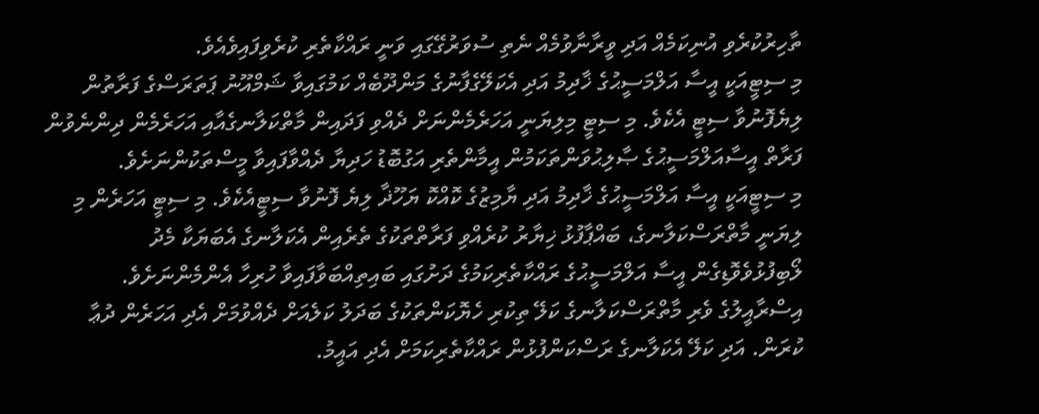ތާހިރުކުރެވި އުނިކަމެއް އަދި ވީރާނާވުމެއް ނެތި ސުވަރުގޭގައި ވަނީ ރައްކާތެރި ކުރެވިފައިވެއެވެ.
މި ސިޓީއަކީ އީސާ އަލްމަސީޙުގެ ޚާދިމު އަދި އެކަލޭގެފާނުގެ މަންދޫބެއް ކަމުގައިވާ ޝަމްއޫނު ޕަތަރަސްގެ ފަރާތުން ލިޔެފޮނުވާ ސިޓީ އެކެވެ. މި ސިޓީ މިލިޔަނީ އަހަރެމެންނަށް ދެއްވި ފަދައިން މާތްކަލާނގެއާއި އަހަރެމެން ދިންނެވުން ފަރާތް އީސާއަލްމަސީޙުގެ ޞާލިޙުވަންތަކަމުން އީމާންތެރި އަގުބޮޑު ހަދިޔާ ދެއްވާފައިވާ މީސްތަކުންނަށެވެ.
މި ސިޓީއަކީ އީސާ އަލްމަސީޙުގެ ޚާދިމު އަދި ޔާމިޒުގެ ކޮއްކޮ ޔަހޫޛާ ލިޔެ ފޮނުވާ ސިޓީއެކެވެ. މި ސިޓީ އަހަރެން މި ލިޔަނީ މާތްރަސްކަލާނގެ، ބައްޕާފުޅު ޚިޔާރު ކުރެއްވި ފަރާތްތަކުގެ ތެރެއިން އެކަލާނގެ އެބަޔަކާ މެދު ލޯބިފުޅުވެވޮޑިގެން އީސާ އަލްމަސީޙުގެ ރައްކާތެރިކަމުގެ ދަށުގައި ބައިތިއްބަވާފައިވާ ހުރިހާ އެންމެންނަށެވެ.
އިސްރާއީލުގެ ވެރި މާތްރަސްކަލާނގެ ކަލޭ ތިކުރި ހެޔޮކަންތަކުގެ ބަދަލު ކަލެއަށް ދެއްވުމަށް އެދި އަހަރެން ދުޢާ ކުރަން. އަދި ކަލޭ އެކަލާނގެ ރަސްކަންފުޅުން ރައްކާތެރިކަމަށް އެދި އައީމު.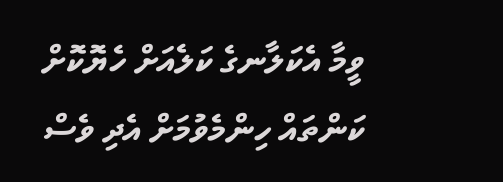ވީމާ އެކަލާނގެ ކަލެއަށް ހެޔޮކޮށް ކަންތައް ހިންމެވުމަށް އެދި ވެސް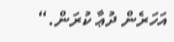އަހަރެން ދުޢާ ކުރަން.“